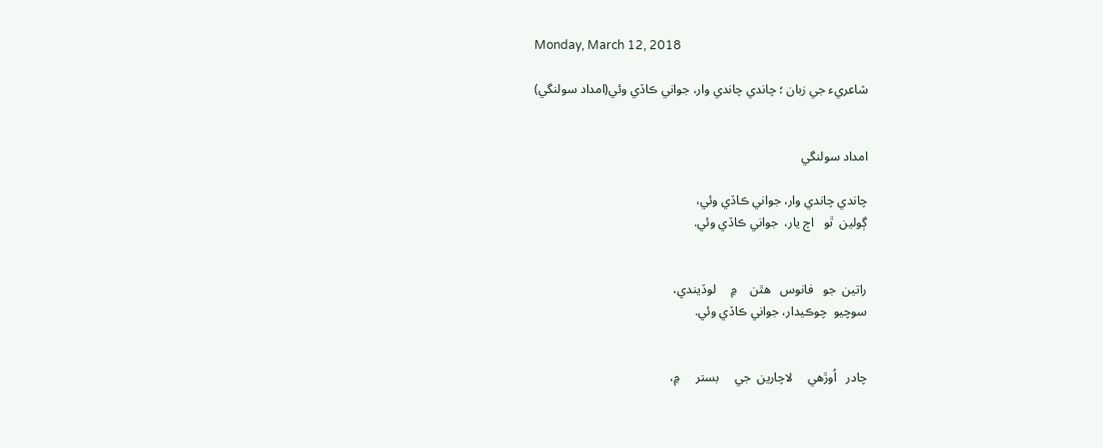Monday, March 12, 2018

شاعريء جي زبان ؛ چاندي چاندي وار، جواني ڪاڏي وئي(امداد سولنگي)


امداد سولنگي

چاندي چاندي وار، جواني ڪاڏي وئي،
ڳولين  ٿو   اڄ يار،  جواني ڪاڏي وئي.


راتين  جو   فانوس   هٿن    ۾     لوڏيندي،
سوچيو  چوڪيدار، جواني ڪاڏي وئي.


چادر   اُوڙهي     لاچارين  جي     بستر     ۾،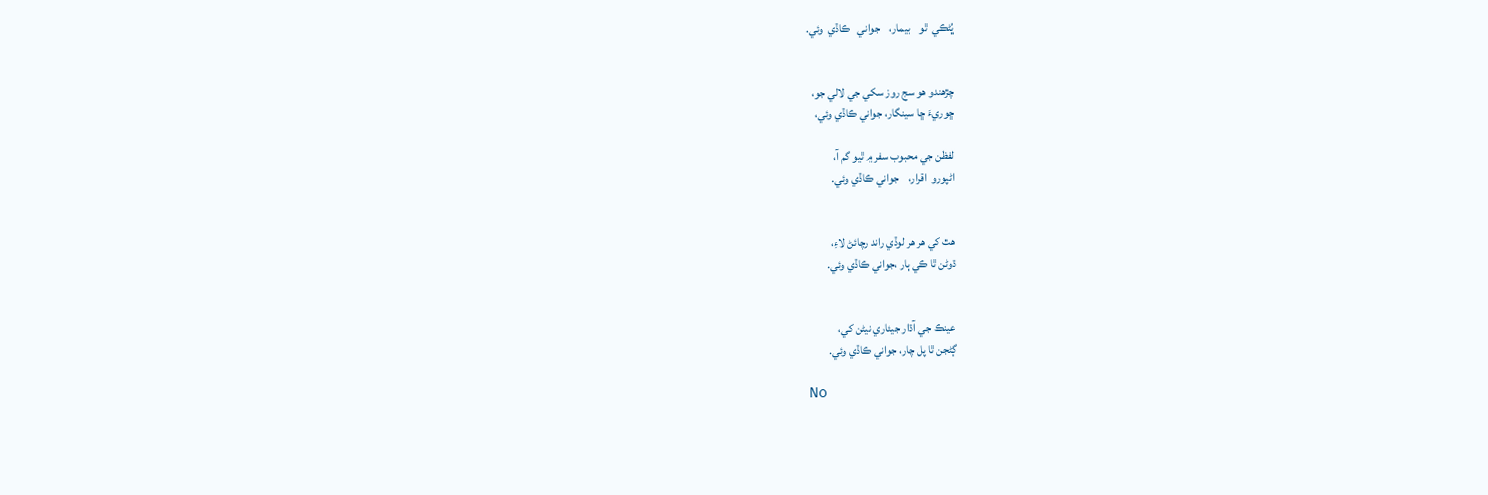ڀُڻڪي  ٿو    بيمار،    جواني   ڪاڏي  وئي.


چڙهندو هو سج روز سکي جي لالي جو،
ڇوريءَ ڇا سينگار، جواني ڪاڏي وئي،

لفظن جي محبوب سفر ۾ ٿيو گم آ،
اڻپورو  اقرار،    جواني ڪاڏي وئي.


هٿ کي هر هر لوڏي راند رچائڻ لاءِ،
ڌوڻن ٿا ڪي ٻار ،جواني ڪاڏي وئي.


عينڪ جي آڌار جيئاري نيڻن کي،
ڳڻجن ٿا پل چار، جواني ڪاڏي وئي.

No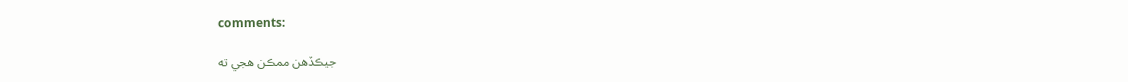comments:

جيڪڏهن ممڪن هجي ته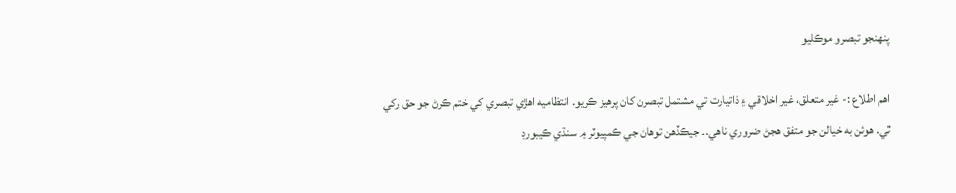پنهنجو تبصرو موڪليو

اهم اطلاع :- غير متعلق، غير اخلاقي ۽ ذاتيارت تي مشتمل تبصرن کان پرهيز ڪريو. انتظاميه اهڙي تبصري کي ختم ڪرڻ جو حق رکي ٿي. هوئن به خيالن جو متفق هجڻ ضروري ناهي.۔ جيڪڏهن توهان جي ڪمپيوٽر ۾ سنڌي ڪيبورڊ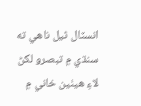انسٽال ٿيل ناهي ته سنڌي ۾ تبصرو لکڻ لاءِ هيٺين خاني ۾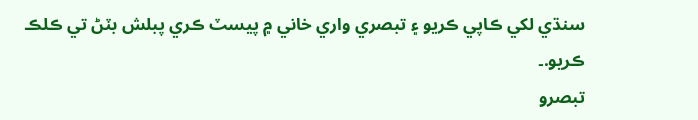سنڌي لکي ڪاپي ڪريو ۽ تبصري واري خاني ۾ پيسٽ ڪري پبلش بٽڻ تي ڪلڪ ڪريو.۔
تبصرو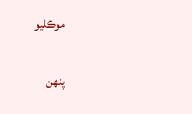موڪليو

پنهن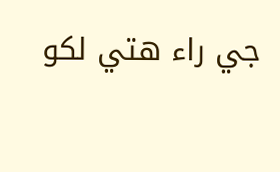جي راء هتي لکو